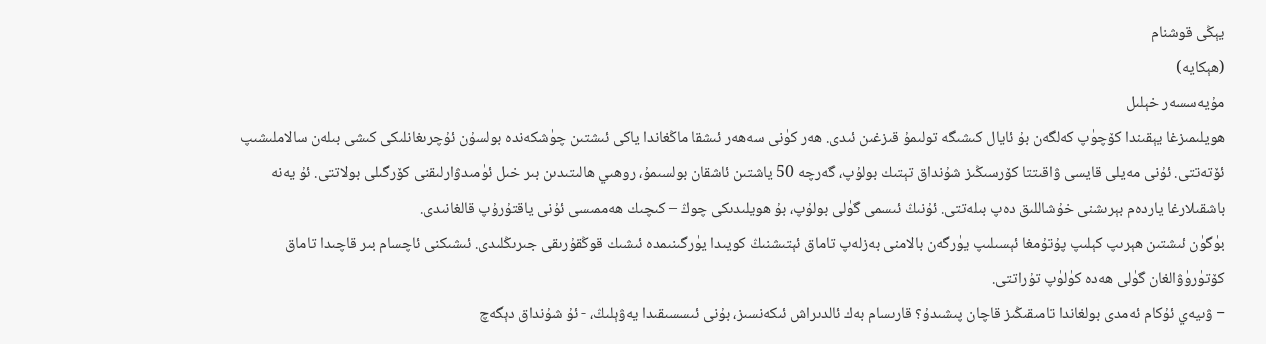يېڭى قوشنام
(ھېكايە)
مۇيەسسەر خېلىل
ھويلىمىزغا يېقىندا كۆچۈپ كەلگەن بۇ ئايال كىشىگە تولىمۇ قىزغىن ئىدى. ھەر كۈنى سەھەر ئىشقا ماڭغاندا ياكى ئىشتىن چۈشكەندە بولسۇن ئۇچرىغانلىكى كىشى بىلەن سالاملىشىپ ئۆتەتتى. ئۇنى مەيلى قايسى ۋاقىتتا كۆرسىڭىز شۇنداق تېتىك بولۇپ، گەرچە 50 ياشتىن ئاشقان بولسىمۇ، روھىي ھالىتىدىن بىر خىل ئۈمىدۋارلىقنى كۆرگىلى بولاتتى. ئۇ يەنە باشقىلارغا ياردەم بېرىشنى خۇشاللىق دەپ بىلەتتى. ئۇنىڭ ئىسمى گۈلى بولۇپ، بۇ ھويلىدىكى چوڭ – كىچىك ھەممىسى ئۇنى ياقتۇرۇپ قالغانىدى.
بۈگۈن ئىشتىن ھېرىپ كېلىپ پۇتۇمغا ئېسىلىپ يۈرگەن بالامنى بەزلەپ تاماق ئېتىشنىڭ كويىدا يۈرگىنىمدە ئىشىك قوڭقۇرىقى جىرىڭلىدى. ئىشىكنى ئاچسام بىر قاچىدا تاماق كۆتۈرۈۋالغان گۈلى ھەدە كۈلۈپ تۇراتتى.
− ۋىيەي ئۇكام ئەمدى بولغاندا تامىقىڭىز قاچان پىشىدۇ؟ قارىسام بەك ئالدىراش ئىكەنسىز، بۇنى ئىسسىقىدا يەۋېلىڭ، - ئۇ شۇنداق دېگەچ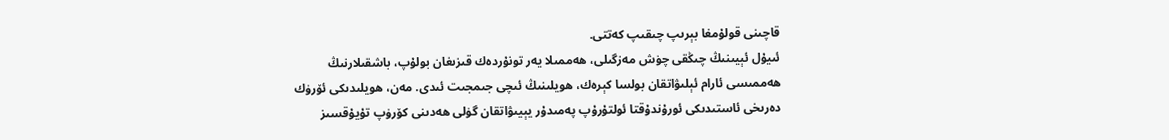قاچىنى قولۇمغا بېرىپ چىقىپ كەتتى.
ئىيۇل ئېيىنىڭ چىڭقى چۈش مەزگىلى، ھەممىلا يەر تونۇردەك قىزىغان بولۇپ، باشقىلارنىڭ ھەممىسى ئارام ئېلىۋاتقان بولسا كېرەك، ھويلىنىڭ ئىچى جىمجىت ئىدى. مەن، ھويلىدىكى ئۆرۈك دەرىخى ئاستىدىكى ئورۇندۇقتا ئولتۇرۇپ پەمىدۇر يېيىۋاتقان گۈلى ھەدىنى كۆرۈپ تۇيۇقسىز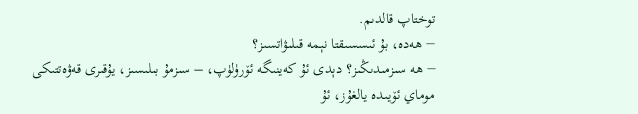توختاپ قالدىم.
− ھەدە، بۇ ئىسسىقتا نېمە قىلىۋاتسىز؟
− ھە سىزمىدىڭىز؟ دېدى ئۇ كەينىگە ئۆرۈلۈپ، – سىزمۇ بىلىسىز، يۇقىرى قەۋەتتىكى موماي ئۆيىدە يالغۇز، ئۇ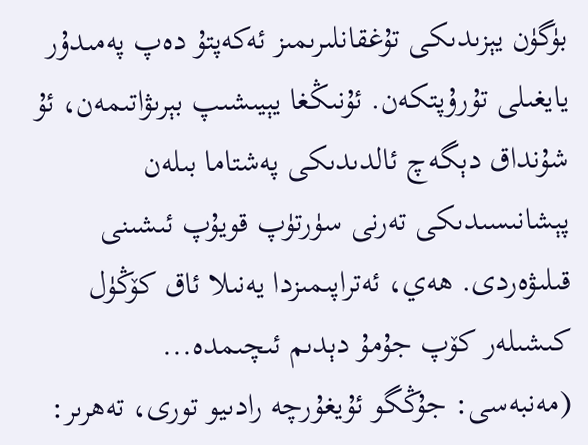بۈگۈن يېزىدىكى تۇغقانلىرىمىز ئەكەپتۇ دەپ پەمىدۇر يايغىلى تۇرۇپتكەن. ئۇنىڭغا يېيىشىپ بېرىۋاتىمەن، ئۇ شۇنداق دېگەچ ئالدىدىكى پەشتاما بىلەن پېشانىسىدىكى تەرنى سۈرتۈپ قويۇپ ئىشىنى قىلىۋەردى. ھەي، ئەتراپىمىزدا يەنىلا ئاق كۆڭۈل كىشىلەر كۆپ جۇمۇ دېدىم ئىچىمدە...
(مەنبەسى: جۇڭگو ئۇيغۇرچە رادىيو تورى، تەھرىر: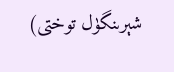شېرىنگۈل توختى)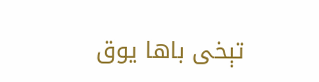تېخى باھا يوق